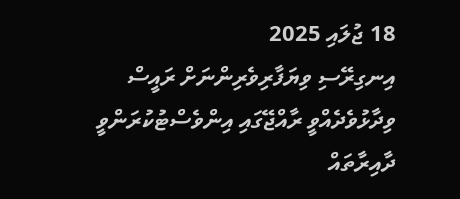18 ޖުލައި 2025
އިނގިރޭސި ވިޔަފާރިވެރިންނަށް ރައީސް ވިދާޅުވެދެއްވީ ރާއްޖޭގައި އިންވެސްޓުކުރަންވީ ދާއިރާތައް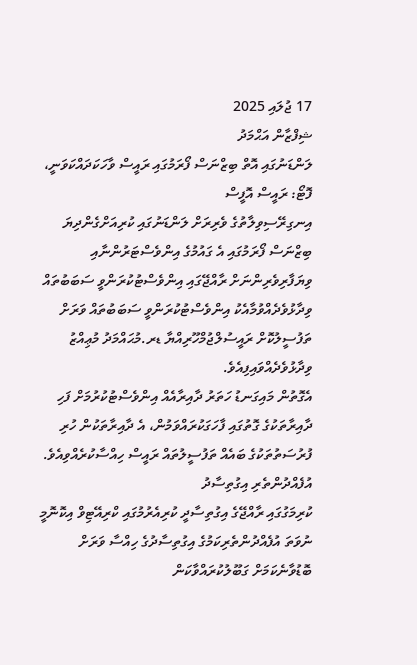17 ޖުލައި 2025
ޝިފްޒާން އަޙްމަދު
ލަންޑަނުގައި އޮތް ބިޒްނަސް ފޯރަމުގައި ރައީސް ވާހަކަދައްކަވަނީ، ފޮޓޯ: ރައީސް އޮފީސް
އިނގިރޭސިވިލާތުގެ ވެރިރަށް ލަންޑަނުގައި ކުރިއަށްގެންދިޔަ ބިޒްނަސް ފޯރަމުގައި އެ ގައުމުގެ އިންވެސްޓަރުންނާއި ވިޔަފާރިވެރިންނަށް ރާއްޖޭގައި އިންވެސްޓުކުރަންވީ ސަބަބުތައް ވިދާޅުވެދެއްވުމާއެކު އިންވެސްޓުކުރަންވީ ސަބަބުތައް ވަރަށް ތަފުސީލުކޮށް ރައީސުލްޖުމްހޫރިއްޔާ ޑރ.މުޙައްމަދު މުޢިއްޒު ވިދާޅުވެދެއްވައިފިއެވެ.
އެގޮތުން މައިގަނޑު ހަތަރު ދާއިރާއެއް އިންވެސްޓުކުރުމަށް ފަހި ދާއިރާތަކުގެ ގޮތުގައި ފާހަގަކުރައްވަމުން، އެ ދާއިރާތަކުން ހުރި ފުރުސަތުތަކުގެ ބައެއް ތަފުސީލުތައް ރައީސް ހިއްސާކުރެއްވިއެވެ.
އުފެއްދުންތެރި އިގުތިސާދު
ކުރިމަގުގައި ރާއްޖޭގެ އިގުތިސާދީ ކުރިއެރުމުގައި ކްރިއޭޓިވް އިކޮނޮމީ ނުވަތަ އުފެއްދުންތެރިކަމުގެ އިގުތިސާދުގެ ހިއްސާ ވަރަށް ބޮޑުވާނެކަމަށް ގަބޫލުކުރައްވާކަން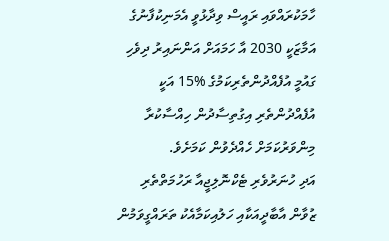ހާމަކުރައްވައި ރައީސް ވިދާޅުވީ އެމަނިކުފާނުގެ އަމާޒަކީ 2030 އާ ހަމައަށް އަންނައިރު ދިވެހި ގައުމީ އުފެއްދުންތެރިކަމުގެ %15 އަކީ އުފެއްދުންތެރި އިގުތިސާދުން ހިއްސާކުރާ މިންވަރުކަމަށް ހެއްދެވުން ކަމަށެވެ.
އަދި ހުނަރުވެރި ޓެކްނޮލިޖީއާ ރަހުމަތްތެރި ޒުވާން އާބާދީއަކާއި ހަލުއިކަމާއެކު ތަރައްގީވަމުން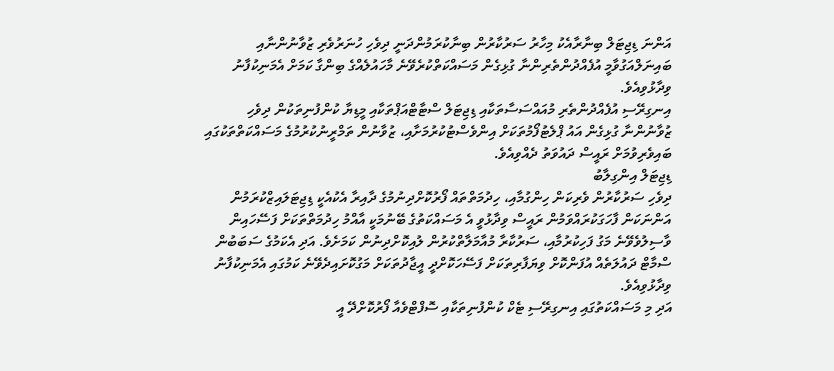އަންނަ ޑިޖިޓަލް ބިނާރާއެކު މިހާރު ސަރުކާރުން ބިނާކުރަމުންދަނީ ދިވެހި ހުނަރުވެރި ޒުވާނުންނާއި ބައިނަލްއަގުވާމީ އުފެއްދުންތެރިންނާ ގުޅިގެން މަސައްކަތްކުރެވޭނެ މާހައުލެއްގެ ބިންގާ ކަމަށް އެމަނިކުފާނު ވިދާޅުވިއެވެ.
އިނގިރޭސި އުފެއްދުންތެރި މުއައްސަސާތަކާއި ޑިޖިޓަލް ސްޓާޓްއަޕްތަކާއި މީޑިޔާ ކުންފުނިތަކުން ދިވެހި ޒުވާނުންނާ ގުޅިގެން އައު ޕްލެޓުފޯމުތަކަށް އިންވެސްޓުކުރުމަށާއި، ޒުވާނުން ތަމްރީނުކުރުމުގެ މަސައްކަތްތަކުގައި ބައިވެރިވުމަށް ރައީސް ދައުވަތު ދެއްވިއެވެ.
ޑިޖިޓަލް އިންގިލާބު
ދިވެހި ސަރުކާރުން ވެރިކަން ހިންގުމާއި، ހިދުމަތްތައް ފޯރުކޮށްދިނުމުގެ ދާއިރާ އެކުއެކީ ޑިޖިޓަލައިޒްކުރަމުން އަންނަކަން ފާހަގަކުރައްވަމުން ރައީސް ވިދާޅުވީ އެ މަސައްކަތުގެ ބޭނުމަކީ އާއްމު ހިދުމަތްތަކަށް ފަސޭހައިން ވާސިލުވެވޭނެ މަގު ފަހިކުރުމާއި، ސަރުކާރާ މުއާމަލާތްކުރުން ލުއިކޮށްދިނުން ކަމަށެވެ. އަދި އެކަމުގެ ސަބަބުން ސްމާޓް ދައުލަތެއް އުފަންކޮށް ވިޔަފާރިތަކަށް ފަސޭހަކޮށްދީ އީޖާދުތަކަށް މަގުކޮށައިދެވޭނެ ކަމުގައި އެމަނިކުފާނު ވިދާޅުވިއެވެ.
އަދި މި މަސައްކަތުގައި އިނގިރޭސި ޓެކް ކުންފުނިތަކާއި ސޮފްޓްވެއާ ފޯރުކޮށްދޭ އީ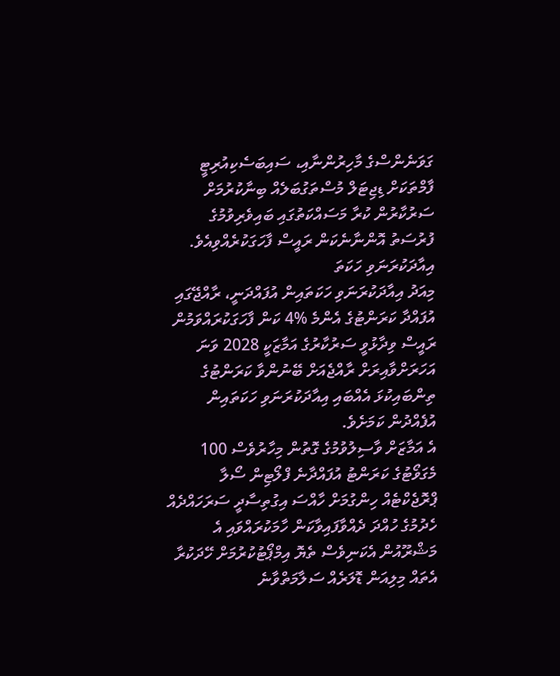ގަވަނެންސްގެ މާހިރުންނާއި، ސައިބަސެކިއުރިޓީ ފާމްތަކަށް ޑިޖިޓަލް މުސްތަގުބަލެއް ބިނާކުރުމަށް ސަރުކާރުން ކުރާ މަސައްކަތުގައި ބައިވެރިވުމުގެ ފުރުސަތު އޮންނާނެކަން ރައީސް ފާހަގަކުރެއްވިއެވެ.
އިއާދަކުރަނަވި ހަކަތަ
މިއަދު އިއާދަކުރަނަވި ހަކަތައިން އުފައްދަނީ، ރާއްޖޭގައި އުފައްދާ ކަރަންޓުގެ އެންމެ %4 ކަން ފާހަގަކުރައްވަމުން ރައީސް ވިދާޅުވީ ސަރުކާރުގެ އަމާޒަކީ 2028 ވަނަ އަހަރަށްވާއިރަށް ރާއްޖެއަށް ބޭނުންވާ ކަރަންޓުގެ ތިންބައިކުޅަ އެއްބައި އިއާދަކުރަނަވި ހަކަތައިން އުފެއްދުން ކަމަށެވެ.
އެ އަމާޒަށް ވާސިލުވުމުގެ ގޮތުން މިހާރުވެސް 100 މެގަވޯޓުގެ ކަރަންޓު އުފައްދާނެ ފްލޯޓިން ސޯލާ ޕްރޮޖެކްޓެއް ހިންގުމަށް ހާއްސަ އިގުތިސާދީ ސަރަހައްދެއް ހެދުމުގެ ހުއްދަ ދެއްވާފައިވާކަން ހާމަކުރައްވައި އެ މަޝްރޫއުން އެކަނިވެސް ތެޔޮ އިމްޕޯޓުކުރުމަށް ހޭދަކުރާ އެތައް މިލިއަން ޑޮލަރެއް ސަލާމަތްވާނެ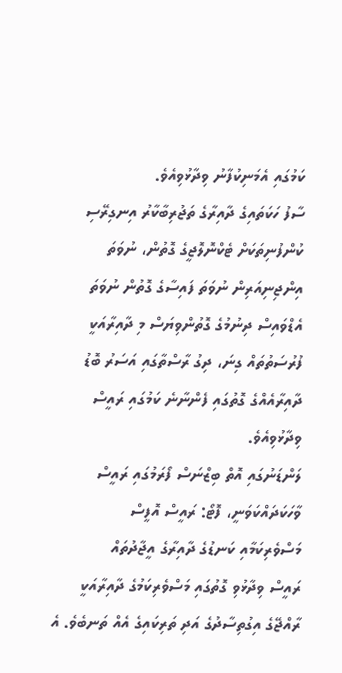ކަމުގައި އެމަނިކުފާނު ވިދާޅުވިއެވެ.
ސާފު ހަކަތައިގެ ދާއިރާގެ ތަޖުރިބާކާރު އިނގިރޭސި ކުންފުނިތަކަށް ޓެކްނޮލޮޖީގެ ގޮތުން، ނުވަތަ އިންޖިނިއަރިން ނުވަތަ ފައިސާގެ ގޮތުން ނުވަތަ އެޑްވައިސް ދިނުމުގެ ގޮތުންވިޔަސް މި ދާއިރާއަކީ ފުރުސަތުތައް ގިނަ، ދިގު ރާސްތާގައި އަސަރު ބޮޑު ދާއިރާއެއްގެ ގޮތުގައި ފެންނާނެ ކަމުގައި ރައީސް ވިދާޅުވިއެވެ.
ލަންޑަނުގައި އޮތް ބިޒްނަސް ފޯރަމުގައި ރައީސް ވާހަކަދައްކަވަނީ، ފޮޓޯ: ރައީސް އޮފީސް
މަސްވެރިކަމާއި ކަނޑުގެ ދާއިރާގެ އީޖާދުތައް
ރައީސް ވިދާޅުވި ގޮތުގައި މަސްވެރިކަމުގެ ދާއިރާއަކީ ރާއްޖޭގެ އިގުތިސާދުގެ އަދި ތަރިކައިގެ އެއް ތަނބެވެ. އެ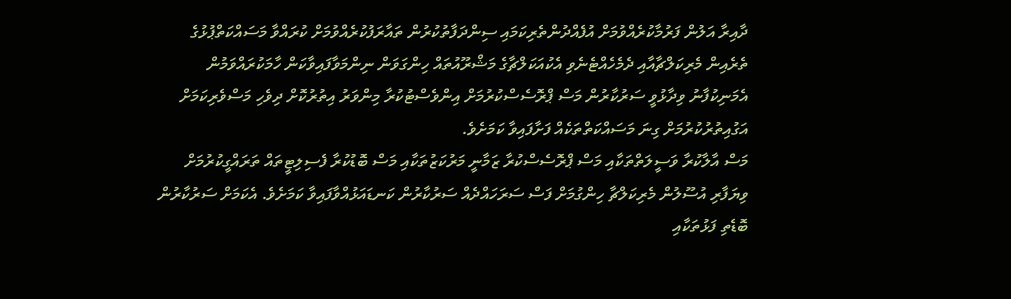ދާއިރާ އަލުން ފަރުމާކުރެއްވުމަށް އުފެއްދުންތެރިކަމައި ސިންދަފާތުކުރުން ތައާރަފުކުރެއްވުމަށް ކުރައްވާ މަސައްކަތްޕުޅުގެ ތެރެއިން މެރިކަލްޗާއާއި ދެމެހެއްޓެނެވި އެކުއަކަލްޗާގެ މަޝްރޫއުތައް ހިންގަވަން ނިންމަވާފައިވާކަން ހާމަކުރައްވަމުން އެމަނިކުފާނު ވިދާޅުވީ ސަރުކާރުން މަސް ޕްރޮސެސްކުރުމަށް އިންވެސްޓުކުރާ މިންވަރު އިތުރުކޮށް ދިވެހި މަސްވެރިކަމަށް އަގުއިތުރުކުރުމަށް ގިނަ މަސައްކަތްތަކެއް ފަށާފައިވާ ކަމަށެވެ.
މަސް އާލާކުރާ ވަސީލަތްތަކާއި މަސް ޕްރޮސެސްކުރާ ޒަމާނީ މަރުކަޒުތަކާއި މަސް ބޮޑުކުރާ ފެސިލިޓީތައް ތަރައްގީކުރުމަށް ވިޔަފާރި އުސޫލުން މެރިކަލްޗާ ހިންގުމަށް ފަސް ސަރަހައްދެއް ސަރުކާރުން ކަނޑައަޅުއްވާފައިވާ ކަމަށެވެ. އެކަމަށް ސަރުކާރުން ބޮޑެތި ފަޅުތަކާއި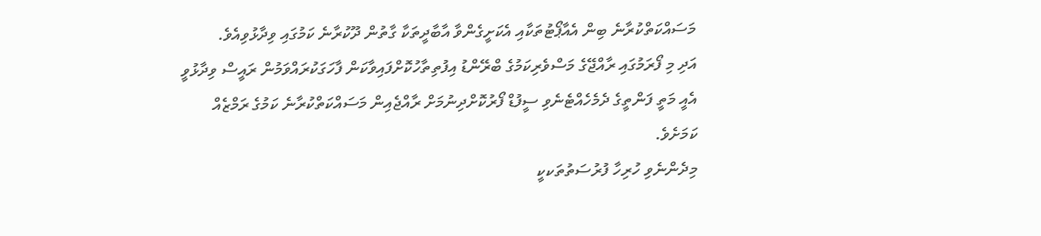މަސައްކަތްކުރާނެ ބިން އެއާޕޯޓުތަކާއި އެކަށީގެންވާ އާބާދީތަކާ ގާތުން ދޫކުރާނެ ކަމުގައި ވިދާޅުވިއެވެ.
އަދި މި ފޯރަމުގައި ރާއްޖޭގެ މަސްވެރިކަމުގެ ބްރޭންޑު އިފުތިތާހުކޮށްފައިވާކަން ފާހަގަކުރައްވަމުން ރައީސް ވިދާޅުވީ އެއީ މަތީ ފަންތީގެ ދެމެހެއްޓެނެވި ސީފުޑް ފޯރުކޮށްދިނުމަށް ރާއްޖެއިން މަސައްކަތްކުރާނެ ކަމުގެ ރަމްޒެއް ކަމަށެވެ.
މިދެންނެވި ހުރިހާ ފުރުސަތުތަކކީ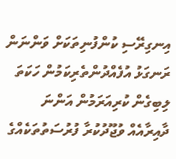އިނގިރޭސި ކުންފުނިތަކަށް ވަންނަން ރަނގަޅު އުފެއްދުންތެރިކަމުން ހަކަތަ ލިބިގެން ކުރިއަރަމުން އަންނަ ދާއިރާއެއް ވުޖޫދުކުރާ ފުރުސަތުތަކެއްގެ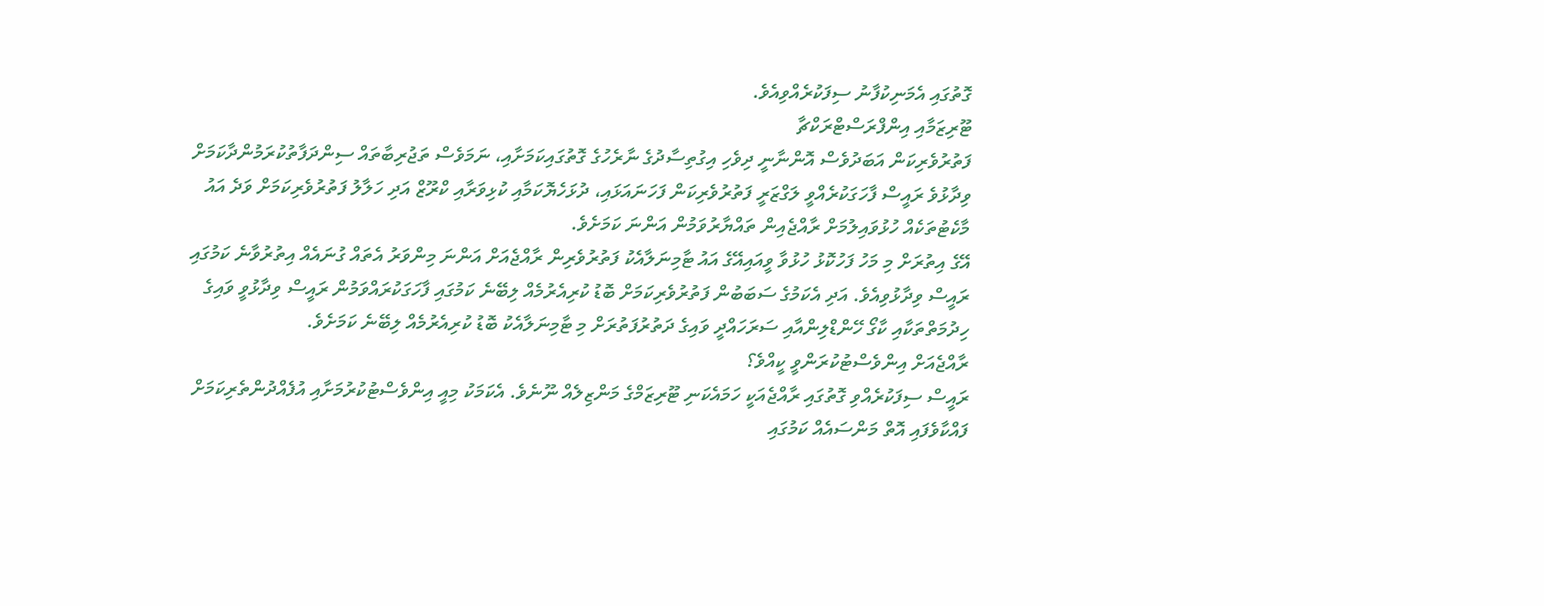ގޮތުގައި އެމަނިކުފާނު ސިފަކުރެއްވިއެވެ.
ޓޫރިޒަމާއި އިންފްރަސްޓްރަކްޗާ
ފަތުރުވެރިކަން އަބަދުވެސް އޮންނާނީ ދިވެހި އިގުތިސާދުގެ ނާރެހުގެ ގޮތުގައިކަމަށާއި، ނަމަވެސް ތަޖުރިބާތައް ސިންދަފާތުކުރަމުންދާކަމަށް ވިދާޅުވެ ރައީސް ފާހަގަކުރެއްވީ ލަގްޒަރީ ފަތުރުވެރިކަން ފަހަނައަޅައި، ދުޅަހެޔޮކަމާއި ކުޅިވަރާއި ކްރޫޒް އަދި ހަލާލު ފަތުރުވެރިކަމަށް ވަދެ އައު މާކެޓުތަކެއް ހުޅުވައިލުމަށް ރާއްޖެއިން ތައްޔާރުވަމުން އަންނަ ކަމަށެވެ.
އޭގެ އިތުރަށް މި މަހު ފަހުކޮޅު ހުޅުވާ ވީއައިއޭގެ އައު ޓާމިނަލާއެކު ފަތުރުވެރިން ރާއްޖެއަށް އަންނަ މިންވަރު އެތައް ގުނައެއް އިތުރުވާނެ ކަމުގައި ރައީސް ވިދާޅުވިއެވެ. އަދި އެކަމުގެ ސަބަބުން ފަތުރުވެރިކަމަށް ބޮޑު ކުރިއެރުމެއް ލިބޭނެ ކަމުގައި ފާހަގަކުރައްވަމުން ރައީސް ވިދާޅުވީ ވައިގެ ހިދުމަތްތަކާއި ކާގޯ ހޭންޑްލިންއާއި ސަރަހައްދީ ވައިގެ ދަތުރުފަތުރަށް މި ޓާމިނަލާއެކު ބޮޑު ކުރިއެރުމެއް ލިބޭނެ ކަމަށެވެ.
ރާއްޖެއަށް އިންވެސްޓުކުރަންވީ ކީއްވެ؟
ރައީސް ސިފަކުރެއްވި ގޮތުގައި ރާއްޖެއަކީ ހަމައެކަނި ޓޫރިޒަމްގެ މަންޒިލެއް ނޫނެވެ. އެކަމަކު މިއީ އިންވެސްޓުކުރުމަށާއި އުފެއްދުންތެރިކަމަށް ފައްކާވެފައި އޮތް މަންސައެއް ކަމުގައި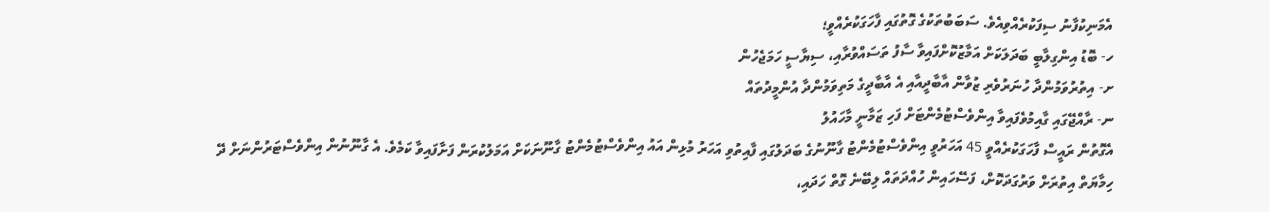އެމަނިކުފާނު ސިފަކުރެއްވިއެވެ. ސަބަބުތަކުގެ ގޮތުގައި ފާހަގަކުރެއްވީ؛
ހ- ބޮޑު އިންގިލާބީ ބަދަލަކަށް އަމާޒުކޮށްފައިވާ ސާފު ތަސައްވުރާއި، ސިޔާސީ ހަމަޖެހުން
ށ- އިތުރުވަމުންދާ ހުނަރުވެރި ޒުވާން އާބާދީއާއި އެ އާބާދީގެ މަތިވަމުންދާ އުންމީދުތައް
ނ- ރާއްޖޭގައި ގާއިމުވެފައިވާ އިންވެސްޓުމެންޓަށް ފަހި ޒަމާނީ މާހައުލު
އެގޮތުން ރައީސް ފާހަގަކުރެއްވީ 45 އަހަރުވީ އިންވެސްޓުމެންޓު ގާނޫނުގެ ބަދަލުގައި ފާއިތުވި އަހަރު މުޅިން އައު އިންވެސްޓުމެންޓު ގާނޫނަކަށް އަމަލުކުރަން ފަށާފައިވާ ކަމެވެ. އެ ގާނޫނުން އިންވެސްޓަރުންނަށް ދޭ ހިމާޔަތް އިތުރަށް ވަރުގަދަކޮށް، ފަސޭހައިން ހުއްދަތައް ލިބޭނެ ގޮތް ހަދައި،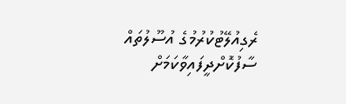ރެގިއުލޭޓުކުރުމުގެ އުސޫލުތައް ސާފުކޮށްދީފައިވާކަމަށް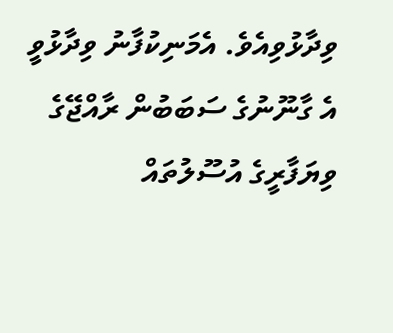ވިދާޅުވިއެވެ. އެމަނިކުފާނު ވިދާޅުވީ އެ ގާނޫނުގެ ސަބަބުން ރާއްޖޭގެ ވިޔަފާރީގެ އުސޫލުތައް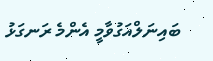ބައިނަލްއަގުވާމީ އެންމެ ރަނގަޅު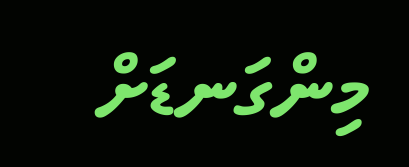މިންގަނޑަށް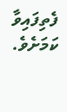ފެތިފައިވާ ކަމަށެވެ.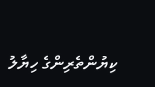ކިޔުންތެރިންގެ ހިޔާލު